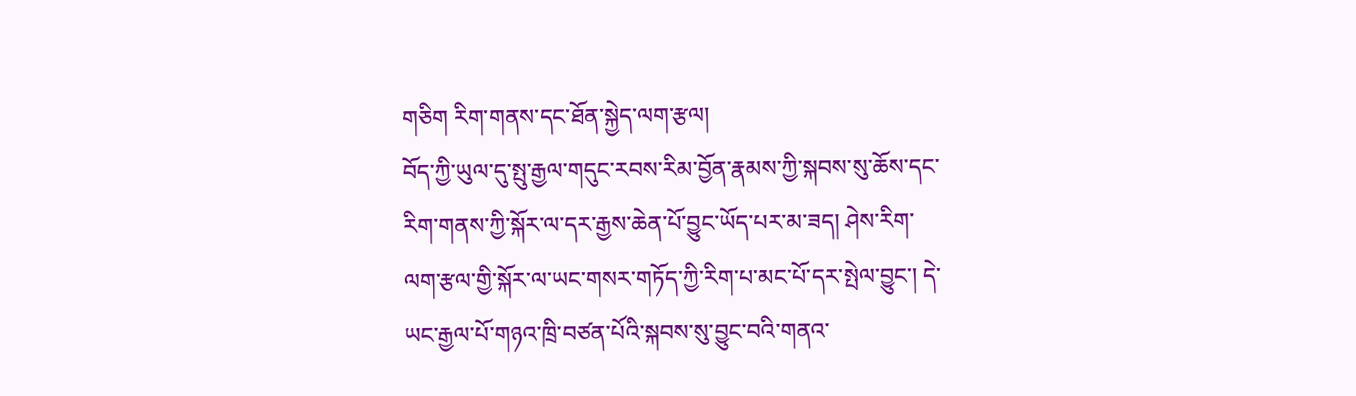གཅིག རིག་གནས་དང་ཐོན་སྐྱེད་ལག་རྩལ།
བོད་ཀྱི་ཡུལ་དུ་སྤུ་རྒྱལ་གདུང་རབས་རིམ་བྱོན་རྣམས་ཀྱི་སྐབས་སུ་ཆོས་དང་རིག་གནས་ཀྱི་སྐོར་ལ་དར་རྒྱས་ཆེན་པོ་བྱུང་ཡོད་པར་མ་ཟད། ཤེས་རིག་ལག་རྩལ་གྱི་སྐོར་ལ་ཡང་གསར་གཏོད་ཀྱི་རིག་པ་མང་པོ་དར་སྤེལ་བྱུང་། དེ་ཡང་རྒྱལ་པོ་གཉའ་ཁྲི་བཙན་པོའི་སྐབས་སུ་བྱུང་བའི་གནའ་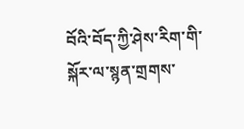བོའི་བོད་ཀྱི་ཤེས་རིག་གི་སྐོར་ལ་སྙན་གྲགས་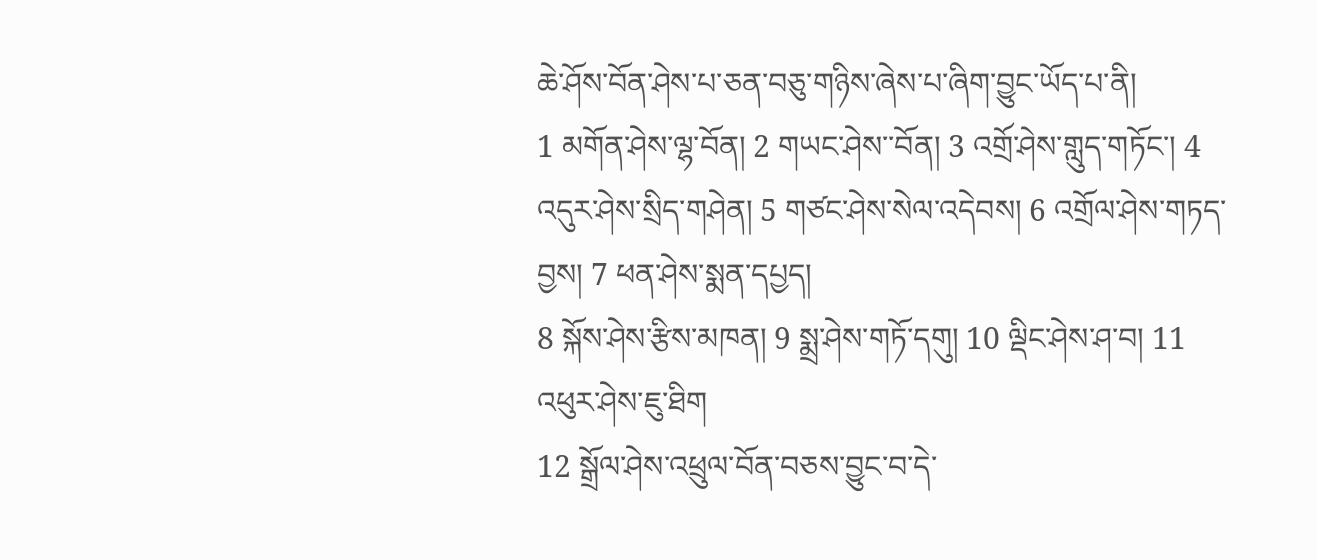ཆེ་ཤོས་བོན་ཤེས་པ་ཅན་བཅུ་གཉིས་ཞེས་པ་ཞིག་བྱུང་ཡོད་པ་ནི།
1 མགོན་ཤེས་ལྷ་བོན། 2 གཡང་ཤེས་་བོན། 3 འགྲོ་ཤེས་གླུད་གཏོང་། 4 འདུར་ཤེས་སྲིད་གཤེན། 5 གཙང་ཤེས་སེལ་འདེབས། 6 འགྲོལ་ཤེས་གཏད་བྱས། 7 ཕན་ཤེས་སྨན་དཔྱད།
8 སྐོས་ཤེས་རྩིས་མཁན། 9 སྨྲ་ཤེས་གཏོ་དགུ། 10 ལྡིང་ཤེས་ཤ་བ། 11 འཕུར་ཤེས་ཇུ་ཐིག
12 སྒྲོལ་ཤེས་འཕྲུལ་བོན་བཅས་བྱུང་བ་དེ་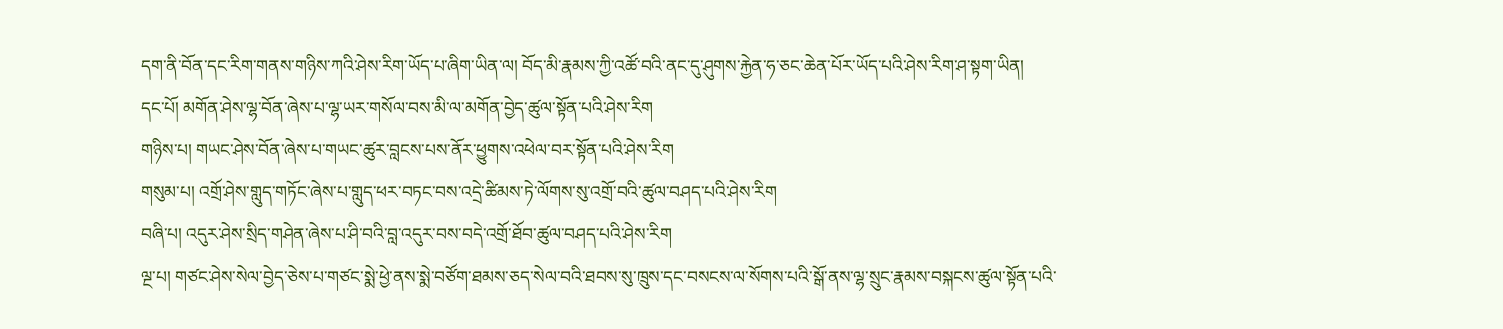དག་ནི་བོན་དང་རིག་གནས་གཉིས་ཀའི་ཤེས་རིག་ཡོད་པ་ཞིག་ཡིན་ལ། བོད་མི་རྣམས་ཀྱི་འཚོ་བའི་ནང་དུ་ཤུགས་རྐྱེན་ཧ་ཅང་ཆེན་པོར་ཡོད་པའི་ཤེས་རིག་ཤ་སྟག་ཡིན།
དང་པོ། མགོན་ཤེས་ལྷ་བོན་ཞེས་པ་ལྷ་ཡར་གསོལ་བས་མི་ལ་མགོན་བྱེད་ཚུལ་སྟོན་པའི་ཤེས་རིག
གཉིས་པ། གཡང་ཤེས་བོན་ཞེས་པ་གཡང་ཚུར་བླངས་པས་ནོར་ཕྱུགས་འཕེལ་བར་སྟོན་པའི་ཤེས་རིག
གསུམ་པ། འགྲོ་ཤེས་གླུད་གཏོང་ཞེས་པ་གླུད་ཕར་བཏང་བས་འདྲེ་ཚིམས་ཏེ་ལོགས་སུ་འགྲོ་བའི་ཚུལ་བཤད་པའི་ཤེས་རིག
བཞི་པ། འདུར་ཤེས་སྲིད་གཤེན་ཞེས་པ་ཤི་བའི་བླ་འདུར་བས་བདེ་འགྲོ་ཐོབ་ཚུལ་བཤད་པའི་ཤེས་རིག
ལྔ་པ། གཙང་ཤེས་སེལ་བྱེད་ཅེས་པ་གཙང་སྨེ་ཕྱེ་ནས་སྨེ་བཙོག་ཐམས་ཅད་སེལ་བའི་ཐབས་སུ་ཁྲུས་དང་བསངས་ལ་སོགས་པའི་སྒོ་ནས་ལྷ་སྲུང་རྣམས་བསྐངས་ཚུལ་སྟོན་པའི་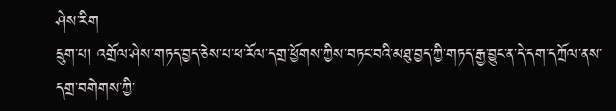ཤེས་རིག
དྲུག་པ། འགྲོལ་ཤེས་གཏད་བྱད་ཅེས་པ་ཕ་རོལ་དགྲ་ཕྱོགས་ཀྱིས་བཏང་བའི་མཐུ་བྱད་ཀྱི་གཏད་རྒྱ་བྱུང་ན་དེ་དག་དཀྲོལ་ནས་དགྲ་བགེགས་ཀྱི་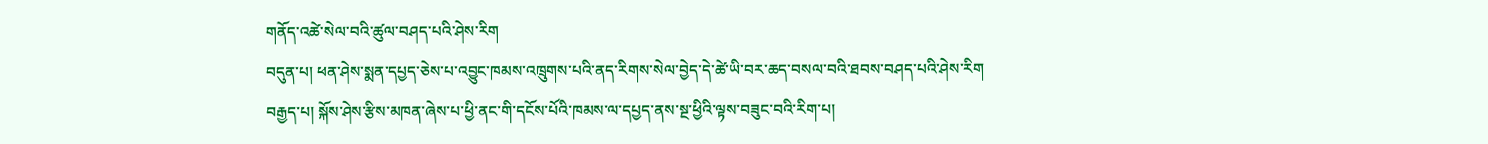གནོད་འཚེ་སེལ་བའི་ཚུལ་བཤད་པའི་ཤེས་རིག
བདུན་པ། ཕན་ཤེས་སྨན་དཔྱད་ཅེས་པ་འབྱུང་ཁམས་འཁྲུགས་པའི་ནད་རིགས་སེལ་བྱེད་དེ་ཚེ་ཡི་བར་ཆད་བསལ་བའི་ཐབས་བཤད་པའི་ཤེས་རིག
བརྒྱད་པ། སྐོས་ཤེས་རྩིས་མཁན་ཞེས་པ་ཕྱི་ནང་གི་དངོས་པོའི་ཁམས་ལ་དཔྱད་ནས་སྔ་ཕྱིའི་ལྟས་བཟུང་བའི་རིག་པ།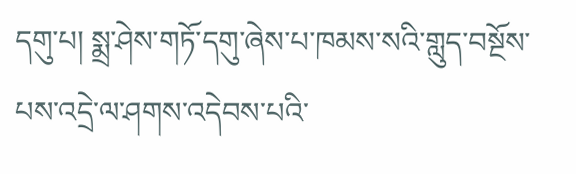དགུ་པ། སྨྲ་ཤེས་གཏོ་དགུ་ཞེས་པ་ཁམས་སའི་གླུད་བསྔོས་པས་འདྲེ་ལ་ཤགས་འདེབས་པའི་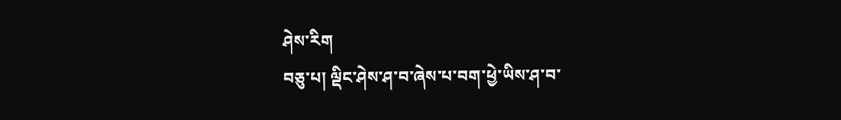ཤེས་རིག
བཅུ་པ། ལྡིང་ཤེས་ཤ་བ་ཞེས་པ་བག་ཕྱེ་ཡིས་ཤ་བ་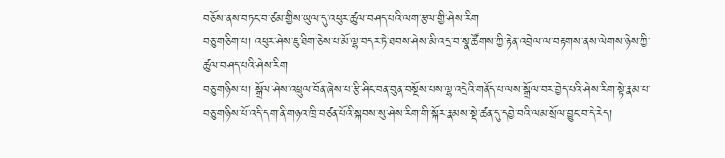བཅོས་ནས་བཏང་བ་ཙམ་གྱིས་ཡུལ་དུ་འཕུར་ཚུལ་བཤད་པའི་ལག་རྩལ་གྱི་ཤེས་རིག
བཅུ་གཅིག་པ། འཕུར་ཤེས་ཇུ་ཐིག་ཅེས་པ་མོ་ལྷ་བདར་ཏེ་ཐབས་ཤེས་མི་འདྲ་བ་སྣ་ཚོགས་ཀྱི་རྟེན་འབྲེལ་ལ་བརྟགས་ནས་ལེགས་ཉེས་ཀྱི་ཚུལ་བཤད་པའི་ཤེས་རིག
བཅུ་གཉིས་པ། སྒྲོལ་ཤེས་འཕྲུལ་བོན་ཞེས་པ་རྩི་ཤིང་བན་བུན་བསྔོས་པས་ལྷ་འདྲེའི་གནོད་པ་ལས་སྒྲོལ་བར་བྱེད་པའི་ཤེས་རིག་སྟེ་རྣམ་པ་བཅུ་གཉིས་པོ་འདི་དག་ནི་གཉའ་ཁྲི་བཙན་པོའི་སྐབས་སུ་ཤེས་རིག་གི་སྐོར་རྣམས་སྡེ་ཚན་དུ་དབྱེ་བའི་ལམ་སྲོལ་བྱུང་བ་དེ་རེད།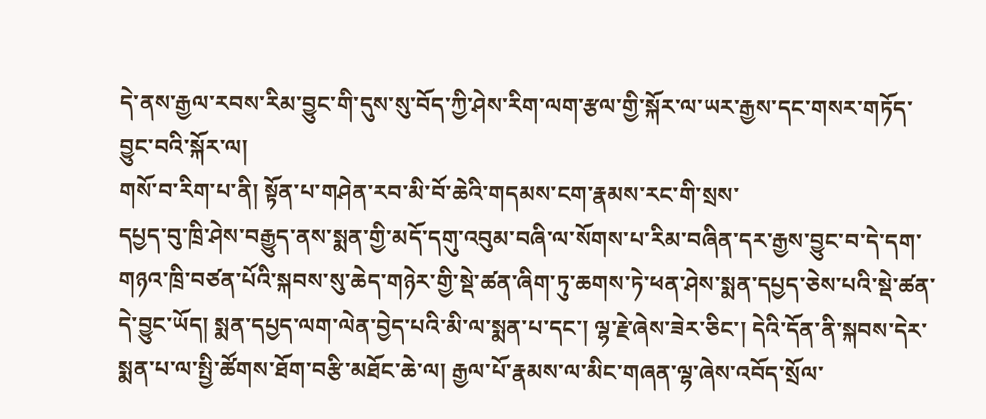དེ་ནས་རྒྱལ་རབས་རིམ་བྱུང་གི་དུས་སུ་བོད་ཀྱི་ཤེས་རིག་ལག་རྩལ་གྱི་སྐོར་ལ་ཡར་རྒྱས་དང་གསར་གཏོད་བྱུང་བའི་སྐོར་ལ།
གསོ་བ་རིག་པ་ནི། སྟོན་པ་གཤེན་རབ་མི་བོ་ཆེའི་གདམས་ངག་རྣམས་རང་གི་སྲས་
དཔྱད་བུ་ཁྲི་ཤེས་བརྒྱུད་ནས་སྨན་གྱི་མདོ་དགུ་འབུམ་བཞི་ལ་སོགས་པ་རིམ་བཞིན་དར་རྒྱས་བྱུང་བ་དེ་དག་གཉའ་ཁྲི་བཙན་པོའི་སྐབས་སུ་ཆེད་གཉེར་གྱི་སྡེ་ཚན་ཞིག་ཏུ་ཆགས་ཏེ་ཕན་ཤེས་སྨན་དཔྱད་ཅེས་པའི་སྡེ་ཚན་དེ་བྱུང་ཡོད། སྨན་དཔྱད་ལག་ལེན་བྱེད་པའི་མི་ལ་སྨན་པ་དང་། ལྷ་རྗེ་ཞེས་ཟེར་ཅིང་། དེའི་དོན་ནི་སྐབས་དེར་སྨན་པ་ལ་སྤྱི་ཚོགས་ཐོག་བརྩི་མཐོང་ཆེ་ལ། རྒྱལ་པོ་རྣམས་ལ་མིང་གཞན་ལྷ་ཞེས་འབོད་སྲོལ་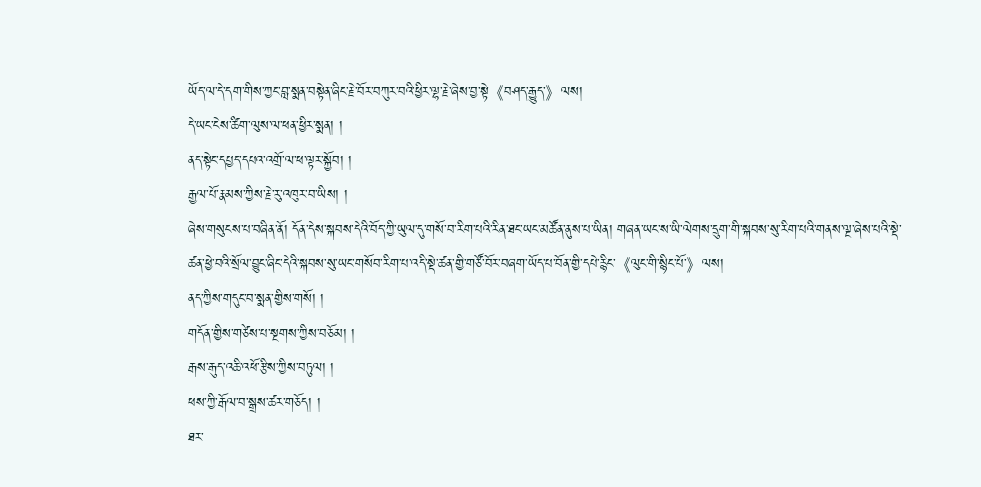ཡོད་ལ་དེ་དག་གིས་ཀྱང་བླ་སྨན་བསྟེན་ཞིང་རྗེ་བོར་བཀུར་བའི་ཕྱིར་ལྷ་རྗེ་ཞེས་བྱ་སྟེ《བཤད་རྒྱུད་》ལས།
དེ་ཡང་ངེས་ཚིག་ལུས་ལ་ཕན་ཕྱིར་སྨན། །
ནད་སྟེང་དཔྱད་དཔའ་འགྲོ་ལ་ཕ་ལྟར་སྐྱོབ། །
རྒྱལ་པོ་རྣམས་ཀྱིས་རྗེ་རུ་འཁུར་བ་ཡིས། །
ཞེས་གསུངས་པ་བཞིན་ནོ། དོན་དེས་སྐབས་དེའི་བོད་ཀྱི་ཡུལ་དུ་གསོ་བ་རིག་པའི་རིན་ཐང་ཡང་མཚོན་ནུས་པ་ཡིན། གཞན་ཡང་ས་ཡི་ལེགས་དྲུག་གི་སྐབས་སུ་རིག་པའི་གནས་ལྔ་ཞེས་པའི་སྡེ་ཚན་ཕྱེ་བའི་སྲོལ་བྱུང་ཞིང་དེའི་སྐབས་སུ་ཡང་གསོབ་རིག་པ་འདི་སྡེ་ཚན་གྱི་གཙོ་བོར་བཞག་ཡོད་པ་བོན་གྱི་དཔེ་རྙིང་《ལུང་གི་སྙིང་པོ་》ལས།
ནད་ཀྱིས་གདུང་བ་སྨན་གྱིས་གསོ། །
གདོན་གྱིས་གཙེས་པ་སྔགས་ཀྱིས་བཅོམ། །
རྒས་རྒུད་འཆི་འཕོ་རྩིས་ཀྱིས་བཏུལ། །
ཕས་ཀྱི་རྒོལ་བ་སྒྲས་ཚར་གཅོད། །
ཐར་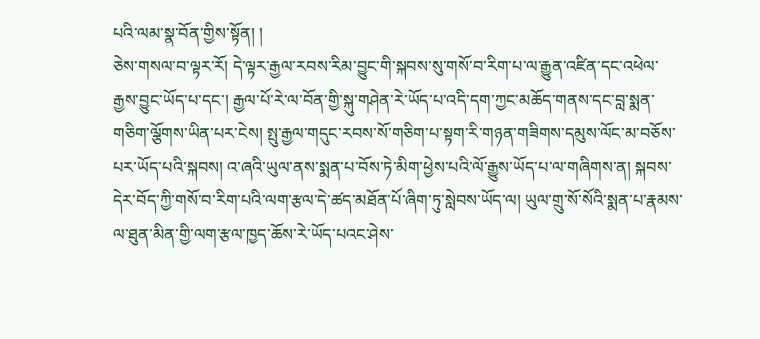པའི་ལམ་སྣ་བོན་གྱིས་སྟོན། །
ཅེས་གསལ་བ་ལྟར་རོ། དེ་ལྟར་རྒྱལ་རབས་རིམ་བྱུང་གི་སྐབས་སུ་གསོ་བ་རིག་པ་ལ་རྒྱུན་འཛིན་དང་འཕེལ་རྒྱས་བྱུང་ཡོད་པ་དང་། རྒྱལ་པོ་རེ་ལ་བོན་གྱི་སྐུ་གཤེན་རེ་ཡོད་པ་འདི་དག་ཀྱང་མཆོད་གནས་དང་བླ་སྨན་གཅིག་ལྕོགས་ཡིན་པར་ངེས། སྤུ་རྒྱལ་གདུང་རབས་སོ་གཅིག་པ་སྟག་རི་གཉན་གཟིགས་དམུས་ལོང་མ་བཅོས་པར་ཡོད་པའི་སྐབས། འ་ཞའི་ཡུལ་ནས་སྨན་པ་བོས་ཏེ་མིག་ཕྱེས་པའི་ལོ་རྒྱུས་ཡོད་པ་ལ་གཞིགས་ན། སྐབས་དེར་བོད་ཀྱི་གསོ་བ་རིག་པའི་ལག་རྩལ་དེ་ཚད་མཐོན་པོ་ཞིག་ཏུ་སླེབས་ཡོད་ལ། ཡུལ་གྲུ་སོ་སོའི་སྨན་པ་རྣམས་ལ་ཐུན་མིན་གྱི་ལག་རྩལ་ཁྱད་ཆོས་རེ་ཡོད་པའང་ཤེས་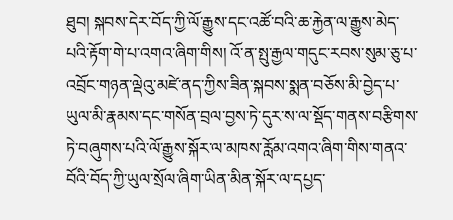ཐུབ། སྐབས་དེར་བོད་ཀྱི་ལོ་རྒྱུས་དང་འཚོ་བའི་ཆ་རྐྱེན་ལ་རྒྱུས་མེད་པའི་རྟོག་གེ་པ་འགའ་ཞིག་གིས། འོ་ན་སྤུ་རྒྱལ་གདུང་རབས་སུམ་ཅུ་པ་འབྲོང་གཉན་ལྡེའུ་མཛེ་ནད་ཀྱིས་ཟིན་སྐབས་སྨན་བཅོས་མི་བྱེད་པ་ཡུལ་མི་རྣམས་དང་གསོན་བྲལ་བྱས་ཏེ་དུར་ས་ལ་སྡོད་གནས་བརྩིགས་ཏེ་བཞུགས་པའི་ལོ་རྒྱུས་སྐོར་ལ་མཁས་རློམ་འགའ་ཞིག་གིས་གནའ་བོའི་བོད་ཀྱི་ཡུལ་སྲོལ་ཞིག་ཡིན་མིན་སྐོར་ལ་དཔྱད་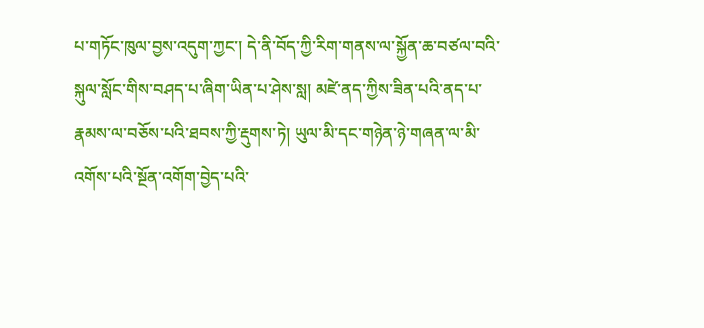པ་གཏོང་ཁུལ་བྱས་འདུག་ཀྱང་། དེ་ནི་བོད་ཀྱི་རིག་གནས་ལ་སྐྱོན་ཆ་བཙལ་བའི་སྐུལ་སློང་གིས་བཤད་པ་ཞིག་ཡིན་པ་ཤེས་སླ། མཛེ་ནད་ཀྱིས་ཟིན་པའི་ནད་པ་རྣམས་ལ་བཅོས་པའི་ཐབས་ཀྱི་རྡུགས་ཏེ། ཡུལ་མི་དང་གཉེན་ཉེ་གཞན་ལ་མི་འགོས་པའི་སྔོན་འགོག་བྱེད་པའི་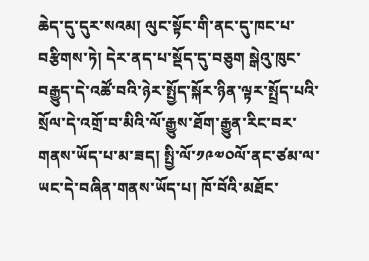ཆེད་དུ་དུར་སའམ། ལུང་སྟོང་གི་ནང་དུ་ཁང་པ་བརྩིགས་ཏེ། དེར་ནད་པ་སྡོད་དུ་བཅུག སྒེའུ་ཁུང་བརྒྱུད་དེ་འཚོ་བའི་ཉེར་སྤྱོད་སྐོར་ཉིན་ལྟར་སྤྲོད་པའི་སྲོལ་དེ་འགྲོ་བ་མིའི་ལོ་རྒྱུས་ཐོག་རྒྱུན་རིང་བར་གནས་ཡོད་པ་མ་ཟད། སྤྱི་ལོ་༡༩༧༠ལོ་ནང་ཙམ་ལ་ཡང་དེ་བཞིན་གནས་ཡོད་པ། ཁོ་བོའི་མཐོང་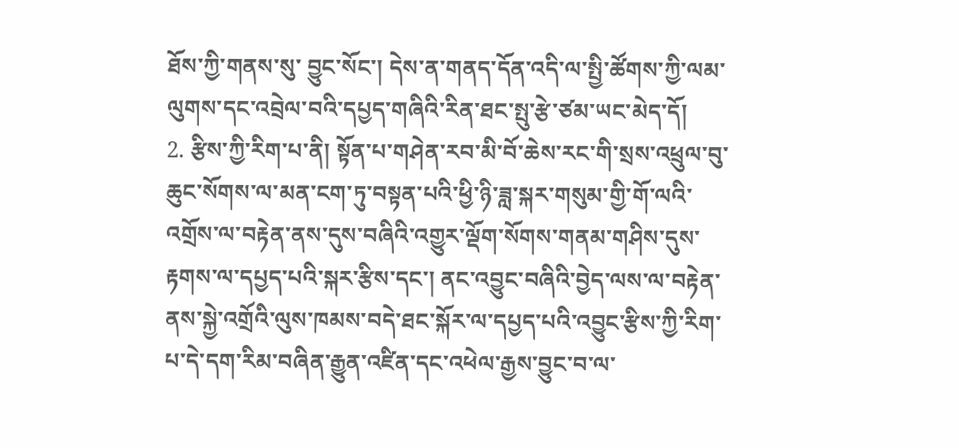ཐོས་ཀྱི་གནས་སུ་ བྱུང་སོང་། དེས་ན་གནད་དོན་འདི་ལ་སྤྱི་ཚོགས་ཀྱི་ལམ་ལུགས་དང་འབྲེལ་བའི་དཔྱད་གཞིའི་རིན་ཐང་སྤུ་རྩེ་ཙམ་ཡང་མེད་དོ།
2. རྩིས་ཀྱི་རིག་པ་ནི། སྟོན་པ་གཤེན་རབ་མི་བོ་ཆེས་རང་གི་སྲས་འཕྲུལ་བུ་ཆུང་སོགས་ལ་མན་ངག་ཏུ་བསྟན་པའི་ཕྱི་ཉི་ཟླ་སྐར་གསུམ་གྱི་གོ་ལའི་འགྲོས་ལ་བརྟེན་ནས་དུས་བཞིའི་འགྱུར་ལྡོག་སོགས་གནམ་གཤིས་དུས་རྟགས་ལ་དཔྱད་པའི་སྐར་རྩིས་དང་། ནང་འབྱུང་བཞིའི་བྱེད་ལས་ལ་བརྟེན་ནས་སྐྱེ་འགྲོའི་ལུས་ཁམས་བདེ་ཐང་སྐོར་ལ་དཔྱད་པའི་འབྱུང་རྩིས་ཀྱི་རིག་པ་དེ་དག་རིམ་བཞིན་རྒྱུན་འཛིན་དང་འཕེལ་རྒྱས་བྱུང་བ་ལ་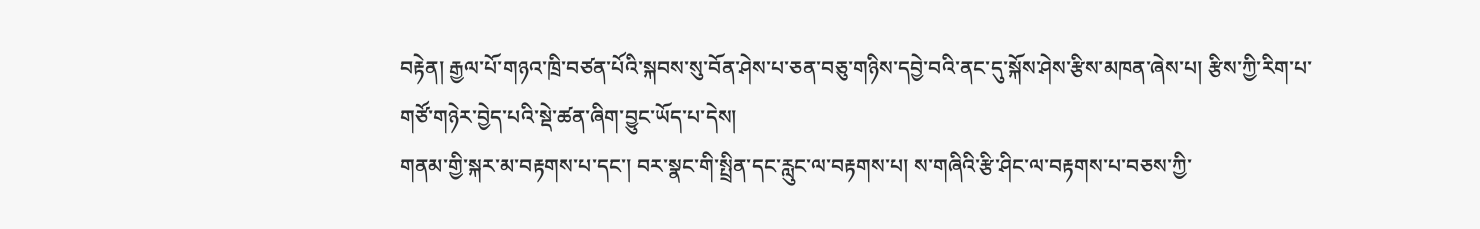བརྟེན། རྒྱལ་པོ་གཉའ་ཁྲི་བཙན་པོའི་སྐབས་སུ་བོན་ཤེས་པ་ཅན་བཅུ་གཉིས་དབྱེ་བའི་ནང་དུ་སྐོས་ཤེས་རྩིས་མཁན་ཞེས་པ། རྩིས་ཀྱི་རིག་པ་གཙོ་གཉེར་བྱེད་པའི་སྡེ་ཚན་ཞིག་བྱུང་ཡོད་པ་དེས།
གནམ་གྱི་སྐར་མ་བརྟགས་པ་དང་། བར་སྣང་གི་སྤྲིན་དང་རླུང་ལ་བརྟགས་པ། ས་གཞིའི་རྩི་ཤིང་ལ་བརྟགས་པ་བཅས་ཀྱི་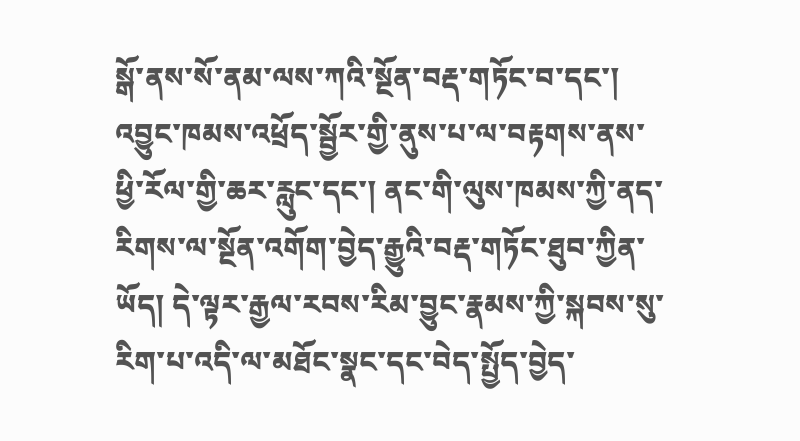སྒོ་ནས་སོ་ནམ་ལས་ཀའི་སྔོན་བརྡ་གཏོང་བ་དང་། འབྱུང་ཁམས་འཕྲོད་སྦྱོར་གྱི་ནུས་པ་ལ་བརྟགས་ནས་ཕྱི་རོལ་གྱི་ཆར་རླུང་དང་། ནང་གི་ལུས་ཁམས་ཀྱི་ནད་རིགས་ལ་སྔོན་འགོག་བྱེད་རྒྱུའི་བརྡ་གཏོང་ཐུབ་ཀྱིན་ཡོད། དེ་ལྟར་རྒྱལ་རབས་རིམ་བྱུང་རྣམས་ཀྱི་སྐབས་སུ་རིག་པ་འདི་ལ་མཐོང་སྣང་དང་བེད་སྤྱོད་བྱེད་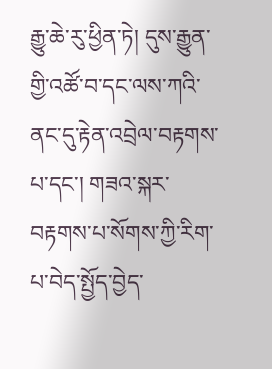རྒྱུ་ཆེ་རུ་ཕྱིན་ཏེ། དུས་རྒྱུན་གྱི་འཚོ་བ་དང་ལས་ཀའི་ནང་དུ་རྟེན་འབྲེལ་བརྟགས་པ་དང་། གཟའ་སྐར་བརྟགས་པ་སོགས་ཀྱི་རིག་པ་བེད་སྤྱོད་བྱེད་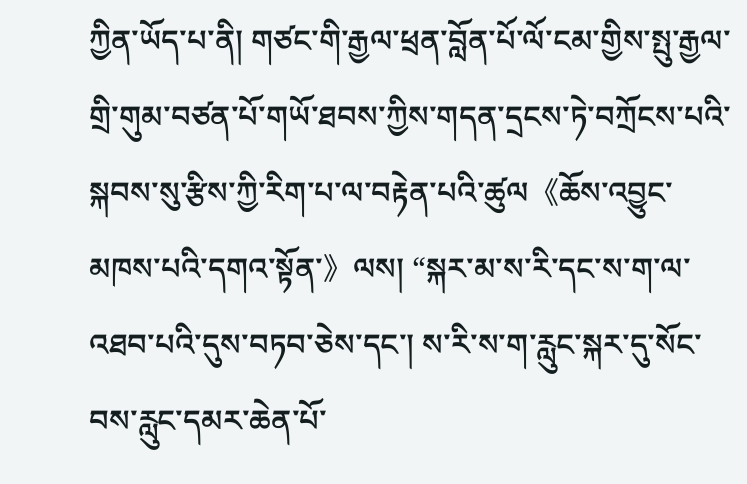ཀྱིན་ཡོད་པ་ནི། གཙང་གི་རྒྱལ་ཕྲན་བློན་པོ་ལོ་ངམ་གྱིས་སྤུ་རྒྱལ་གྲི་གུམ་བཙན་པོ་གཡོ་ཐབས་ཀྱིས་གདན་དྲངས་ཏེ་བཀྲོངས་པའི་སྐབས་སུ་རྩིས་ཀྱི་རིག་པ་ལ་བརྟེན་པའི་ཚུལ《ཆོས་འབྱུང་མཁས་པའི་དགའ་སྟོན་》ལས། “སྐར་མ་ས་རི་དང་ས་ག་ལ་འཐབ་པའི་དུས་བཏབ་ཅེས་དང་། ས་རི་ས་ག་རླུང་སྐར་དུ་སོང་བས་རླུང་དམར་ཆེན་པོ་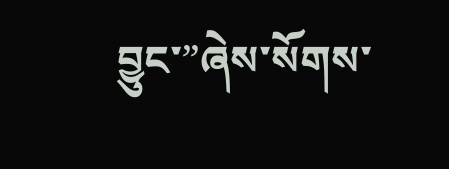བྱུང་”ཞེས་སོགས་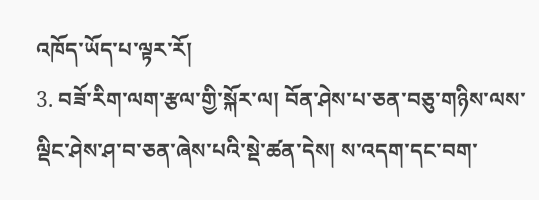འཁོད་ཡོད་པ་ལྟར་རོ།
3. བཟོ་རིག་ལག་རྩལ་གྱི་སྐོར་ལ། བོན་ཤེས་པ་ཅན་བཅུ་གཉིས་ལས་ལྡིང་ཤེས་ཤ་བ་ཅན་ཞེས་པའི་སྡེ་ཚན་དེས། ས་འདག་དང་བག་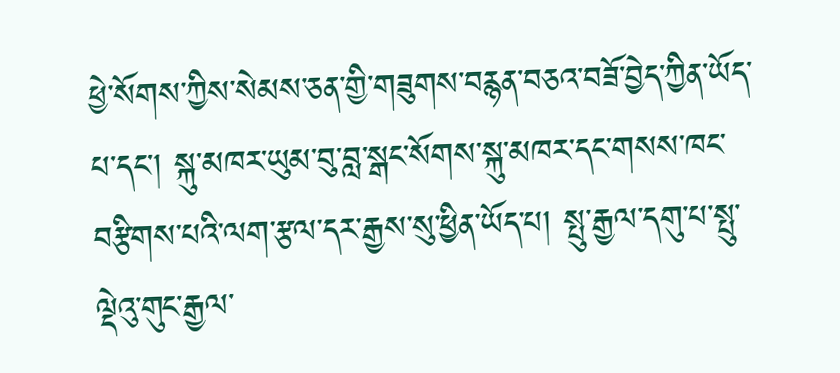ཕྱེ་སོགས་ཀྱིས་སེམས་ཅན་གྱི་གཟུགས་བརྙན་བཅའ་བཟོ་བྱེད་ཀྱིན་ཡོད་པ་དང་། སྐུ་མཁར་ཡུམ་བུ་བླ་སྒང་སོགས་སྐུ་མཁར་དང་གསས་ཁང་བརྩིགས་པའི་ལག་རྩལ་དར་རྒྱས་སུ་ཕྱིན་ཡོད་པ། སྤུ་རྒྱལ་དགུ་པ་སྤུ་ལྡེའུ་གུང་རྒྱལ་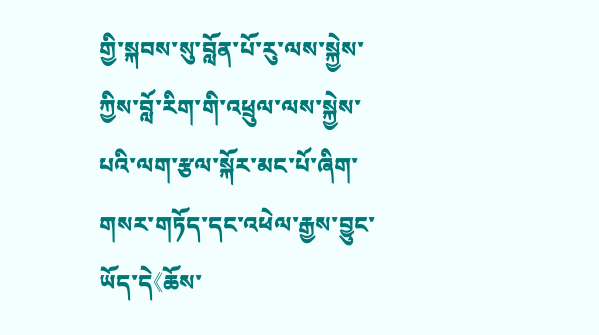གྱི་སྐབས་སུ་བློན་པོ་རུ་ལས་སྐྱེས་ཀྱིས་བློ་རིག་གི་འཕྲུལ་ལས་སྐྱེས་པའི་ལག་རྩལ་སྐོར་མང་པོ་ཞིག་གསར་གཏོད་དང་འཕེལ་རྒྱས་བྱུང་ཡོད་དེ《ཆོས་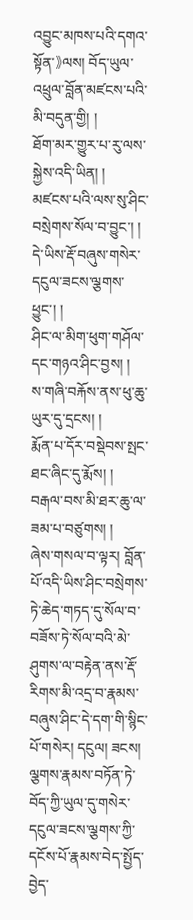འབྱུང་མཁས་པའི་དགའ་སྟོན་》ལས། བོད་ཡུལ་འཕྲུལ་བློན་མཛངས་པའི་མི་བདུན་གྱི། །
ཐོག་མར་གྱུར་པ་རུ་ལས་སྐྱེས་འདི་ཡིན། །
མཛངས་པའི་ལས་སུ་ཤིང་བསྲེགས་སོལ་བ་བྱུང་། །
དེ་ཡིས་རྡོ་བཞུས་གསེར་དངུལ་ཟངས་ལྕགས་ཕྱུང་། །
ཤིང་ལ་མིག་ཕུག་གཤོལ་དང་གཉའ་ཤིང་བྱས། །
ས་གཞི་བརྐོས་ནས་ཕུ་ཆུ་ཡུར་དུ་དྲངས། །
རྨོན་པ་དོར་བསྡེབས་སྤང་ཐང་ཞིང་དུ་རྨོས། །
བརྒལ་བས་མི་ཐར་ཆུ་ལ་ཟམ་པ་བཙུགས། །
ཞེས་གསལ་བ་ལྟར། བློན་པོ་འདི་ཡིས་ཤིང་བསྲེགས་ཏེ་ཆེད་གཏད་དུ་སོལ་བ་བཟོས་ཏེ་སོལ་བའི་མེ་ཤུགས་ལ་བརྟེན་ནས་རྡོ་རིགས་མི་འདྲ་བ་རྣམས་བཞུས་ཤིང་དེ་དག་གི་སྙིང་པོ་གསེར། དངུལ། ཟངས། ལྕགས་རྣམས་བཏོན་ཏེ་བོད་ཀྱི་ཡུལ་དུ་གསེར་དངུལ་ཟངས་ལྕགས་ཀྱི་དངོས་པོ་རྣམས་བེད་སྤྱོད་བྱེད་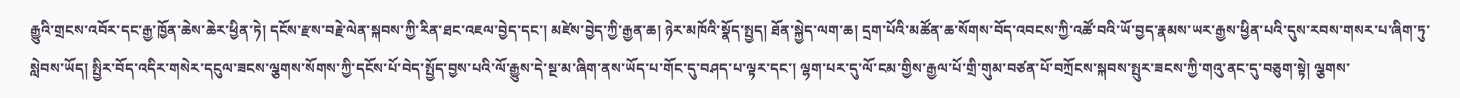རྒྱུའི་གྲངས་འབོར་དང་རྒྱ་ཁྱོན་ཆེས་ཆེར་ཕྱིན་ཏེ། དངོས་རྫས་བརྗེ་ལེན་སྐབས་ཀྱི་རིན་ཐང་འཇལ་བྱེད་དང་། མཛེས་བྱེད་ཀྱི་རྒྱན་ཆ། ཉེར་མཁོའི་སྣོད་སྤྱད། ཐོན་སྐྱེད་ལག་ཆ། དྲག་པོའི་མཚོན་ཆ་སོགས་བོད་འབངས་ཀྱི་འཚོ་བའི་ཡོ་བྱད་རྣམས་ཡར་རྒྱས་ཕྱིན་པའི་དུས་རབས་གསར་པ་ཞིག་ཏུ་སླེབས་ཡོད། སྤྱིར་བོད་འདིར་གསེར་དངུལ་ཟངས་ལྕགས་སོགས་ཀྱི་དངོས་པོ་བེད་སྤྱོད་བྱས་པའི་ལོ་རྒྱུས་དེ་སྔ་མ་ཞིག་ནས་ཡོད་པ་གོང་དུ་བཤད་པ་ལྟར་དང་། ལྷག་པར་དུ་ལོ་ངམ་གྱིས་རྒྱལ་པོ་གྲི་གུམ་བཙན་པོ་བཀྲོངས་སྐབས་སྤུར་ཟངས་ཀྱི་གའུ་ནང་དུ་བཅུག་སྟེ། ལྕགས་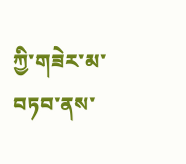ཀྱི་གཟེར་མ་བཏབ་ནས་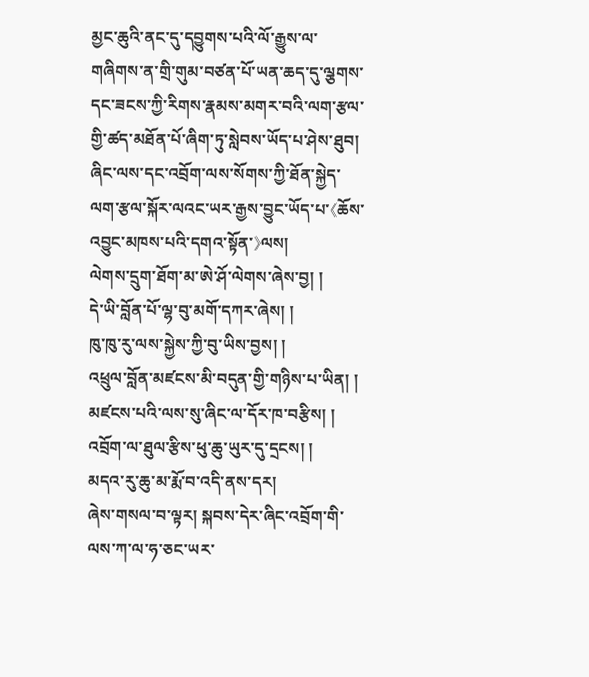མྱང་ཆུའི་ནང་དུ་དབྱུགས་པའི་ལོ་རྒྱུས་ལ་གཞིགས་ན་གྲི་གུམ་བཙན་པོ་ཡན་ཆད་དུ་ལྕགས་དང་ཟངས་ཀྱི་རིགས་རྣམས་མགར་བའི་ལག་རྩལ་གྱི་ཚད་མཐོན་པོ་ཞིག་ཏུ་སླེབས་ཡོད་པ་ཤེས་ཐུབ། ཞིང་ལས་དང་འབྲོག་ལས་སོགས་ཀྱི་ཐོན་སྐྱེད་ལག་རྩལ་སྐོར་ལའང་ཡར་རྒྱས་བྱུང་ཡོད་པ་《ཆོས་འབྱུང་མཁས་པའི་དགའ་སྟོན་》ལས།
ལེགས་དྲུག་ཐོག་མ་ཨེ་ཤོ་ལེགས་ཞེས་བྱ། །
དེ་ཡི་བློན་པོ་ལྷ་བུ་མགོ་དཀར་ཞེས། །
ཁུ་ཁུ་རུ་ལས་སྐྱེས་ཀྱི་བུ་ཡིས་བྱས། །
འཕྲུལ་བློན་མཛངས་མི་བདུན་གྱི་གཉིས་པ་ཡིན། །
མཛངས་པའི་ལས་སུ་ཞིང་ལ་དོར་ཁ་བརྩིས། །
འབྲོག་ལ་ཐུལ་རྩིས་ཕུ་ཆུ་ཡུར་དུ་དྲངས། །
མདའ་རུ་ཆུ་མ་རྨོ་བ་འདི་ནས་དར།
ཞེས་གསལ་བ་ལྟར། སྐབས་དེར་ཞིང་འབྲོག་གི་ལས་ཀ་ལ་ཧ་ཅང་ཡར་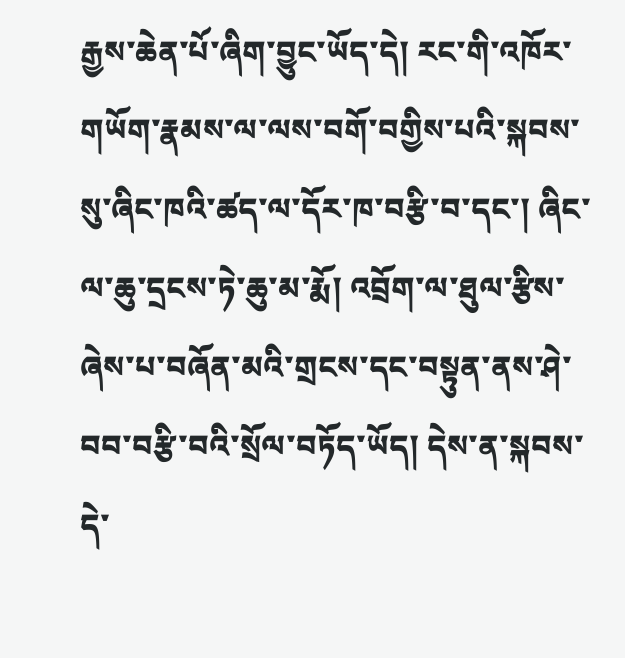རྒྱས་ཆེན་པོ་ཞིག་བྱུང་ཡོད་དེ། རང་གི་འཁོར་གཡོག་རྣམས་ལ་ལས་བགོ་བགྱིས་པའི་སྐབས་སུ་ཞིང་ཁའི་ཚད་ལ་དོར་ཁ་བརྩི་བ་དང་། ཞིང་ལ་ཆུ་དྲངས་ཏེ་ཆུ་མ་རྨོ། འབྲོག་ལ་ཐུལ་རྩིས་ཞེས་པ་བཞོན་མའི་གྲངས་དང་བསྟུན་ནས་ཤེ་བབ་བརྩི་བའི་སྲོལ་བཏོད་ཡོད། དེས་ན་སྐབས་དེ་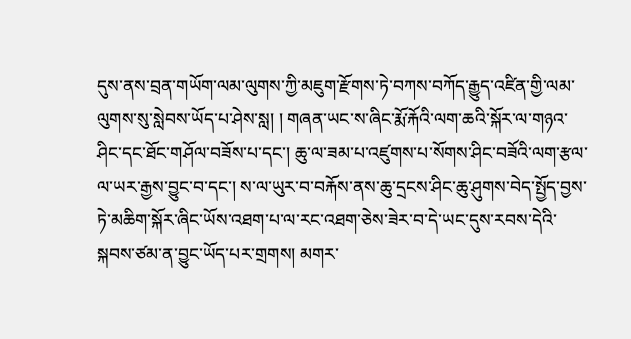དུས་ནས་བྲན་གཡོག་ལམ་ལུགས་ཀྱི་མཇུག་རྫོགས་ཏེ་བཀས་བཀོད་རྒྱུད་འཛིན་གྱི་ལམ་ལུགས་སུ་སླེབས་ཡོད་པ་ཤེས་སླ། ། གཞན་ཡང་ས་ཞིང་རྨོ་རྐོའི་ལག་ཆའི་སྐོར་ལ་གཉའ་ཤིང་དང་ཐོང་གཤོལ་བཟོས་པ་དང་། ཆུ་ལ་ཟམ་པ་འཛུགས་པ་སོགས་ཤིང་བཟོའི་ལག་རྩལ་ལ་ཡར་རྒྱས་བྱུང་བ་དང་། ས་ལ་ཡུར་བ་བརྐོས་ནས་ཆུ་དྲངས་ཤིང་ཆུ་ཤུགས་བེད་སྤྱོད་བྱས་ཏེ་མཆིག་སྐོར་ཞིང་ཡོས་འཐག་པ་ལ་རང་འཐག་ཅེས་ཟེར་བ་དེ་ཡང་དུས་རབས་དེའི་སྐབས་ཙམ་ན་བྱུང་ཡོད་པར་གྲགས། མགར་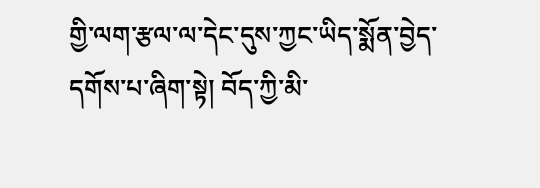གྱི་ལག་རྩལ་ལ་དེང་དུས་ཀྱང་ཡིད་སྨོན་བྱེད་དགོས་པ་ཞིག་སྟེ། བོད་ཀྱི་མི་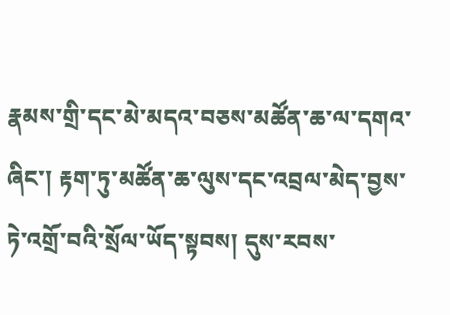རྣམས་གྲི་དང་མེ་མདའ་བཅས་མཚོན་ཆ་ལ་དགའ་ཞིང་། རྟག་ཏུ་མཚོན་ཆ་ལུས་དང་འབྲལ་མེད་བྱས་ཏེ་འགྲོ་བའི་སྲོལ་ཡོད་སྟབས། དུས་རབས་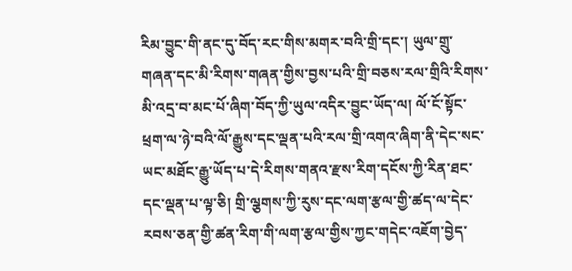རིམ་བྱུང་གི་ནང་དུ་བོད་རང་གིས་མགར་བའི་གྲི་དང་། ཡུལ་གྲུ་གཞན་དང་མི་རིགས་གཞན་གྱིས་བྱས་པའི་གྲི་བཅས་རལ་གྲིའི་རིགས་མི་འདྲ་བ་མང་པོ་ཞིག་བོད་ཀྱི་ཡུལ་འདིར་བྱུང་ཡོད་ལ། ལོ་ངོ་སྟོང་ཕྲག་ལ་ཉེ་བའི་ལོ་རྒྱུས་དང་ལྡན་པའི་རལ་གྲི་འགའ་ཞིག་ནི་དེང་སང་ཡང་མཐོང་རྒྱུ་ཡོད་པ་དེ་རིགས་གནའ་རྫས་རིག་དངོས་ཀྱི་རིན་ཐང་དང་ལྡན་པ་ལྟ་ཅི། གྲི་ལྕགས་ཀྱི་རུས་དང་ལག་རྩལ་གྱི་ཚད་ལ་དེང་རབས་ཅན་གྱི་ཚན་རིག་གི་ལག་རྩལ་གྱིས་ཀྱང་གདེང་འཇོག་བྱེད་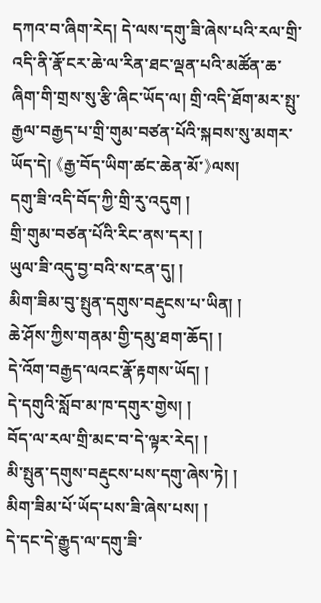དཀའ་བ་ཞིག་རེད། དེ་ལས་དགུ་ཟི་ཞེས་པའི་རལ་གྲི་འདི་ནི་རྣོ་ངར་ཆེ་ལ་རིན་ཐང་ལྡན་པའི་མཚོན་ཆ་ཞིག་གི་གྲས་སུ་རྩི་ཞིང་ཡོད་ལ། གྲི་འདི་ཐོག་མར་སྤུ་རྒྱལ་བརྒྱད་པ་གྲི་གུམ་བཙན་པོའི་སྐབས་སུ་མགར་ཡོད་དེ། 《རྒྱ་བོད་ཡིག་ཚང་ཆེན་མོ་》ལས།
དགུ་ཟི་འདི་བོད་ཀྱི་གྲི་རུ་འདུག །
གྲི་གུམ་བཙན་པོའི་རིང་ནས་དར། །
ཡུལ་ཟི་འདུ་བྱ་བའི་ས་ངན་དུ། །
མིག་ཟིམ་བུ་སྤུན་དགུས་བརྡུངས་པ་ཡིན། །
ཆེ་ཤོས་ཀྱིས་གནམ་གྱི་དམུ་ཐག་ཆོད། །
དེ་འོག་བརྒྱད་ལའང་རྣོ་རྟགས་ཡོད། །
དེ་དགུའི་སློབ་མ་ཁ་དགུར་གྱེས། །
བོད་ལ་རལ་གྲི་མང་བ་དེ་ལྟར་རེད། །
མི་སྤུན་དགུས་བརྡུངས་པས་དགུ་ཞེས་ཏེ། །
མིག་ཟིམ་པོ་ཡོད་པས་ཟི་ཞེས་པས། །
དེ་དང་དེ་རྒྱུད་ལ་དགུ་ཟི་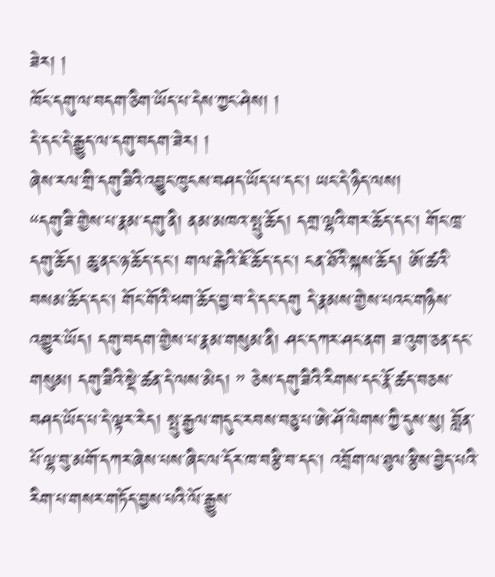ཟེར། །
ཁོང་དགུ་ལ་བདག་ཅིག་ཡོད་པ་དེས་ཀྱང་ཤེས། །
དེ་དང་དེ་རྒྱུད་ལ་དགུ་བདག་ཟེར། །
ཞེས་རལ་གྲི་དགུ་ཟིའི་འབྱུང་ཁུངས་བཤད་ཡོད་པ་དང་། ཡང་དེ་ཉིད་ལས།
“དགུ་ཟི་གྱེས་པ་རྣམ་དགུ་ནི། ནམ་མཁའ་སྤུ་ཆོད། དགྲ་ལྷའི་གར་ཆོད་དང་། གོང་ཁྲ་དགུ་ཆོད། ཆུ་ནང་ཉ་ཆོད་དང་། གལ་རྒེའི་ཇོ་ཆོད་དང་། ངན་ཐོའི་སྐས་ཆོད། ཨོ་ཚའི་བསམ་ཆོད་དང་། གོང་གོའི་ཕག་ཆོད་བྱ་བ་དེ་དང་དགུ དེ་རྣམས་གྱེས་པའང་གཉིས་འགྱུར་ཡོད། དགུ་བདག་གྱེས་པ་རྣམ་གསུམ་ནི། ཤང་དཀར་ཤང་ནག ཟ་འུག་ཅན་དང་གསུམ། དགུ་ཟིའི་སྡེ་ཚན་དེ་ལས་མེད། ” ཅེས་དགུ་ཟིའི་རིགས་དང་རྣོ་ཚད་བཅས་བཤད་ཡོད་པ་དེ་ལྟར་རེད། སྤུ་རྒྱལ་གདུང་རབས་བཅུ་པ་ཨེ་ཤོ་ལེགས་ཀྱི་དུས་སུ། བློན་པོ་ལྷ་བུ་མགོ་དཀར་ཞེས་པས་ཞིང་ལ་དོར་ཁ་བརྩི་བ་དང་། འབྲོག་ལ་ཐུལ་རྩིས་བྱེད་པའི་རིག་པ་གསར་གཏོད་བྱས་པའི་ལོ་རྒྱུས་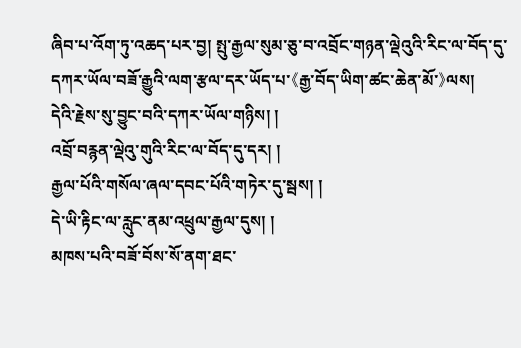ཞིབ་པ་འོག་ཏུ་འཆད་པར་བྱ། སྤུ་རྒྱལ་སུམ་ཅུ་བ་འབྲོང་གཉན་ལྡེའུའི་རིང་ལ་བོད་དུ་དཀར་ཡོལ་བཟོ་རྒྱུའི་ལག་རྩལ་དར་ཡོད་པ་《རྒྱ་བོད་ཡིག་ཚང་ཆེན་མོ་》ལས།
དེའི་རྗེས་སུ་བྱུང་བའི་དཀར་ཡོལ་གཉིས། །
འབྲོ་བརྙན་ལྡེའུ་གུའི་རིང་ལ་བོད་དུ་དར། །
རྒྱལ་པོའི་གསོལ་ཞལ་དབང་པོའི་གཏེར་དུ་སྦས། །
དེ་ཡི་རྟིང་ལ་རླུང་ནམ་འཕྲུལ་རྒྱལ་དུས། །
མཁས་པའི་བཟོ་བོས་སོ་ནག་ཐང་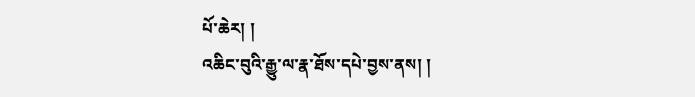པོ་ཆེར། །
འཆིང་བུའི་རྒྱུ་ལ་རྣ་ཐོས་དཔེ་བྱས་ནས། །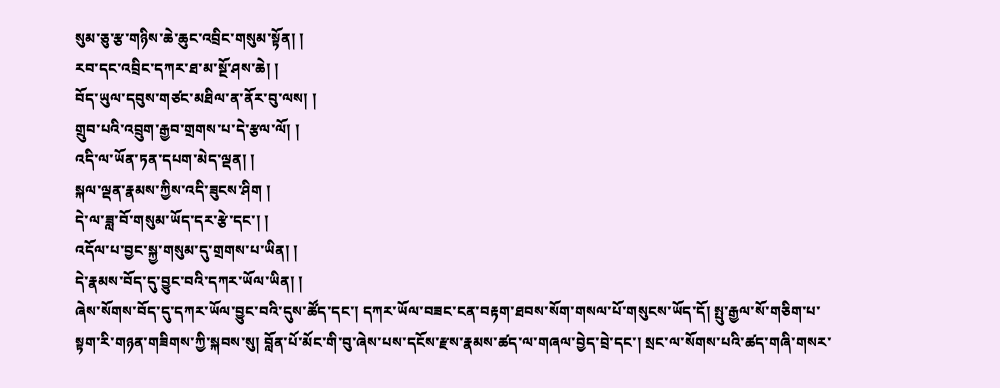སུམ་ཅུ་རྩ་གཉིས་ཆེ་ཆུང་འབྲིང་གསུམ་སྟོན། །
རབ་དང་འབྲིང་དཀར་ཐ་མ་སྔོ་ཤས་ཆེ། །
བོད་ཡུལ་དབུས་གཙང་མཐིལ་ན་ནོར་བུ་ལས། །
གྲུབ་པའི་འབྲུག་རྒྱབ་གྲགས་པ་དེ་རྩལ་ལོ། །
འདི་ལ་ཡོན་ཏན་དཔག་མེད་ལྡན། །
སྐལ་ལྡན་རྣམས་ཀྱིས་འདི་ཟུངས་ཤིག །
དེ་ལ་ཟླ་བོ་གསུམ་ཡོད་དར་རྩེ་དང་། །
འདོལ་པ་བྱང་སྐྱ་གསུམ་དུ་གྲགས་པ་ཡིན། །
དེ་རྣམས་བོད་དུ་བྱུང་བའི་དཀར་ཡོལ་ཡིན། །
ཞེས་སོགས་བོད་དུ་དཀར་ཡོལ་བྱུང་བའི་དུས་ཚོད་དང་། དཀར་ཡོལ་བཟང་ངན་བརྟག་ཐབས་སོག་གསལ་པོ་གསུངས་ཡོད་དོ། སྤུ་རྒྱལ་སོ་གཅིག་པ་སྟག་རི་གཉན་གཟིགས་ཀྱི་སྐབས་སུ། བློན་པོ་མོང་གི་བུ་ཞེས་པས་དངོས་རྫས་རྣམས་ཚད་ལ་གཞལ་བྱེད་བྲེ་དང་། སྲང་ལ་སོགས་པའི་ཚད་གཞི་གསར་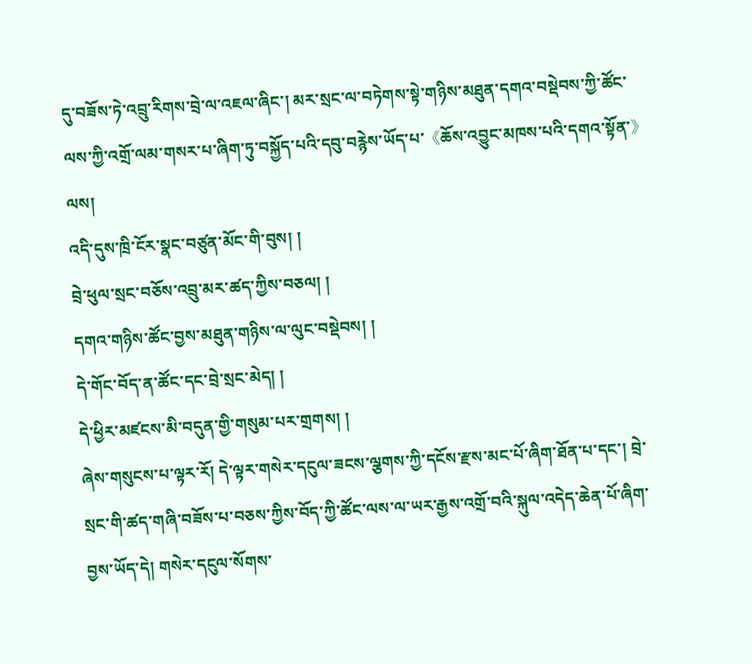དུ་བཟོས་ཏེ་འབྲུ་རིགས་བྲེ་ལ་འཇལ་ཞིང་། མར་སྲང་ལ་བཏེགས་སྟེ་གཉིས་མཐུན་དགའ་བསྡེབས་ཀྱི་ཚོང་ལས་ཀྱི་འགྲོ་ལམ་གསར་པ་ཞིག་ཏུ་བསྐྱོད་པའི་དབུ་བརྙེས་ཡོད་པ་《ཆོས་འབྱུང་མཁས་པའི་དགའ་སྟོན་》ལས།
འདི་དུས་ཁྲི་ངོར་སྣང་བཙུན་མོང་གི་བུས། །
བྲེ་ཕུལ་སྲང་བཅོས་འབྲུ་མར་ཚད་ཀྱིས་བཅལ། །
དགའ་གཉིས་ཚོང་བྱས་མཐུན་གཉིས་ལ་ལུང་བསྡེབས། །
དེ་གོང་བོད་ན་ཚོང་དང་བྲེ་སྲང་མེད། །
དེ་ཕྱིར་མཛངས་མི་བདུན་གྱི་གསུམ་པར་གྲགས། །
ཞེས་གསུངས་པ་ལྟར་རོ། དེ་ལྟར་གསེར་དངུལ་ཟངས་ལྕགས་ཀྱི་དངོས་རྫས་མང་པོ་ཞིག་ཐོན་པ་དང་། བྲེ་སྲང་གི་ཚད་གཞི་བཟོས་པ་བཅས་ཀྱིས་བོད་ཀྱི་ཚོང་ལས་ལ་ཡར་རྒྱས་འགྲོ་བའི་སྐུལ་འདེད་ཆེན་པོ་ཞིག་བྱས་ཡོད་དེ། གསེར་དངུལ་སོགས་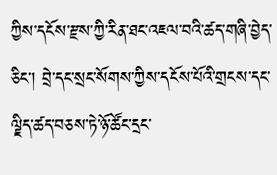ཀྱིས་དངོས་རྫས་ཀྱི་རིན་ཐང་འཇལ་བའི་ཚད་གཞི་བྱེད་ཅིང་། བྲེ་དང་སྲང་སོགས་ཀྱིས་དངོས་པོའི་གྲངས་དང་ལྗིད་ཚད་བཅས་ཏེ་ཉོ་ཚོང་དྲང་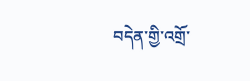བདེན་གྱི་འགྲོ་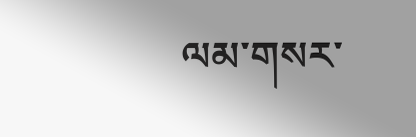ལམ་གསར་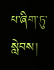པ་ཞིག་ཏུ་སླེབས།